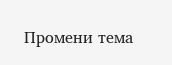Промени тема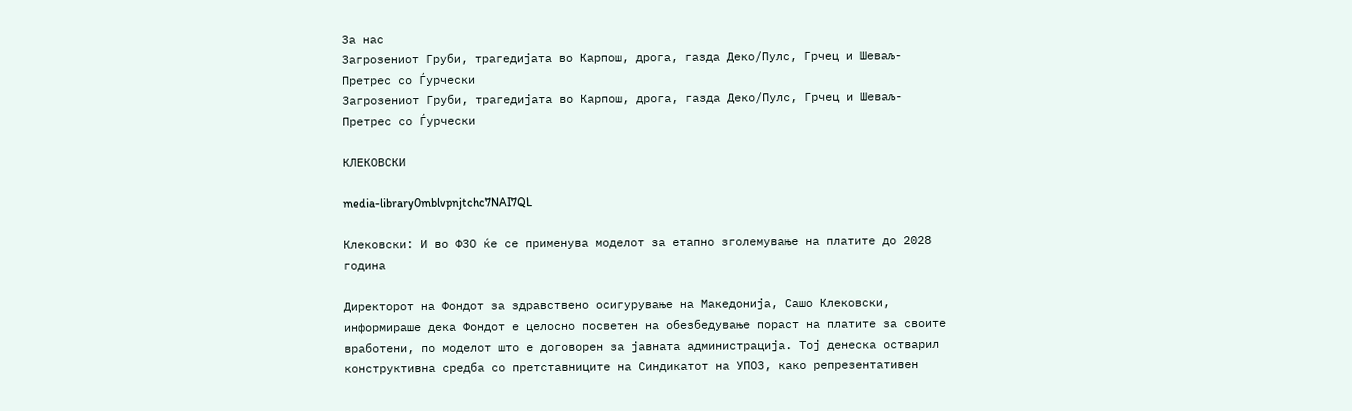За нас
Загрозениот Груби, трагедијата во Карпош, дрога, газда Деко/Пулс, Грчец и Шеваљ-Претрес со Ѓурчески
Загрозениот Груби, трагедијата во Карпош, дрога, газда Деко/Пулс, Грчец и Шеваљ-Претрес со Ѓурчески

КЛЕКОВСКИ

media-library0mblvpnjtchc7NAI7QL

Клековски: И во ФЗО ќе се применува моделот за етапно зголемување на платите до 2028 година

Директорот на Фондот за здравствено осигурување на Македонија, Сашо Клековски, информираше дека Фондот е целосно посветен на обезбедување пораст на платите за своите вработени, по моделот што е договорен за јавната администрација. Тој денеска остварил конструктивна средба со претставниците на Синдикатот на УПОЗ, како репрезентативен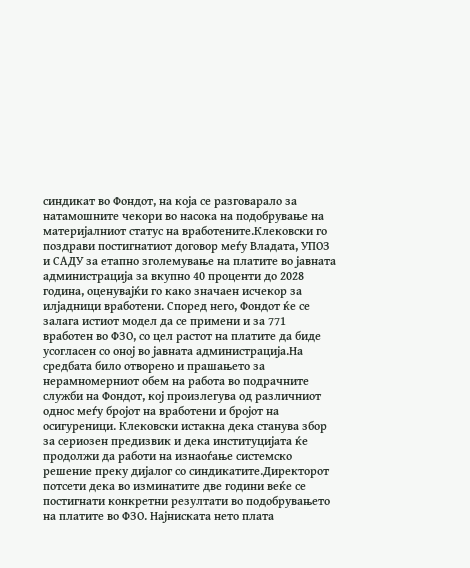синдикат во Фондот, на која се разговарало за натамошните чекори во насока на подобрување на материјалниот статус на вработените.Клековски го поздрави постигнатиот договор меѓу Владата, УПОЗ и САДУ за етапно зголемување на платите во јавната администрација за вкупно 40 проценти до 2028 година, оценувајќи го како значаен исчекор за илјадници вработени. Според него, Фондот ќе се залага истиот модел да се примени и за 771 вработен во ФЗО, со цел растот на платите да биде усогласен со оној во јавната администрација.На средбата било отворено и прашањето за нерамномерниот обем на работа во подрачните служби на Фондот, кој произлегува од различниот однос меѓу бројот на вработени и бројот на осигуреници. Клековски истакна дека станува збор за сериозен предизвик и дека институцијата ќе продолжи да работи на изнаоѓање системско решение преку дијалог со синдикатите.Директорот потсети дека во изминатите две години веќе се постигнати конкретни резултати во подобрувањето на платите во ФЗО. Најниската нето плата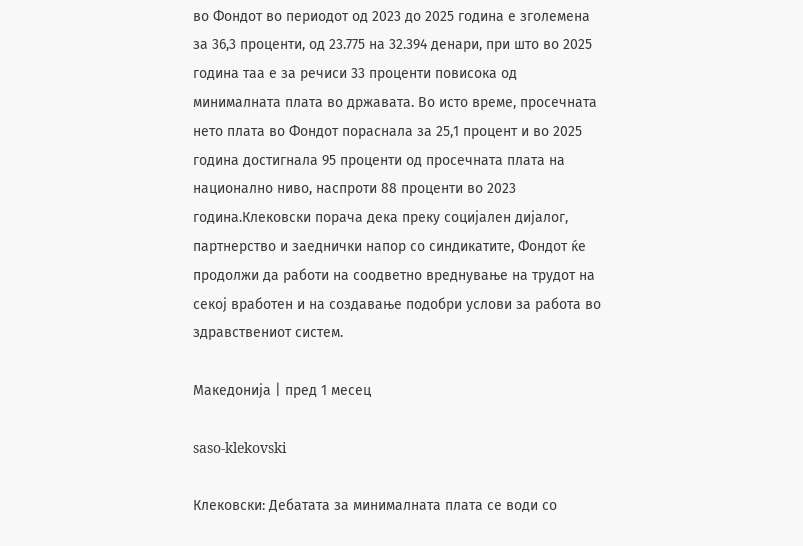во Фондот во периодот од 2023 до 2025 година е зголемена за 36,3 проценти, од 23.775 на 32.394 денари, при што во 2025 година таа е за речиси 33 проценти повисока од минималната плата во државата. Во исто време, просечната нето плата во Фондот пораснала за 25,1 процент и во 2025 година достигнала 95 проценти од просечната плата на национално ниво, наспроти 88 проценти во 2023 година.Клековски порача дека преку социјален дијалог, партнерство и заеднички напор со синдикатите, Фондот ќе продолжи да работи на соодветно вреднување на трудот на секој вработен и на создавање подобри услови за работа во здравствениот систем.

Македонија | пред 1 месец

saso-klekovski

Клековски: Дебатата за минималната плата се води со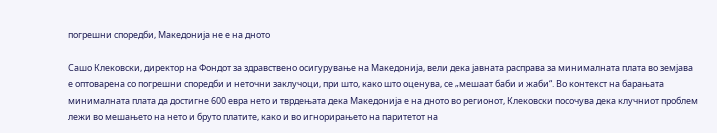погрешни споредби, Македонија не е на дното

Сашо Клековски, директор на Фондот за здравствено осигурување на Македонија, вели дека јавната расправа за минималната плата во земјава е оптоварена со погрешни споредби и неточни заклучоци, при што, како што оценува, се „мешаат баби и жаби“. Во контекст на барањата минималната плата да достигне 600 евра нето и тврдењата дека Македонија е на дното во регионот, Клековски посочува дека клучниот проблем лежи во мешањето на нето и бруто платите, како и во игнорирањето на паритетот на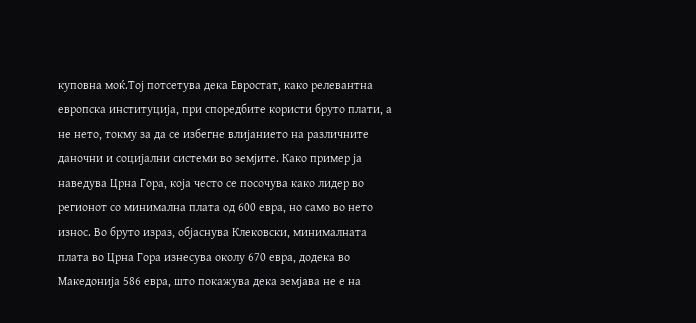куповна моќ.Тој потсетува дека Евростат, како релевантна европска институција, при споредбите користи бруто плати, а не нето, токму за да се избегне влијанието на различните даночни и социјални системи во земјите. Како пример ја наведува Црна Гора, која често се посочува како лидер во регионот со минимална плата од 600 евра, но само во нето износ. Во бруто израз, објаснува Клековски, минималната плата во Црна Гора изнесува околу 670 евра, додека во Македонија 586 евра, што покажува дека земјава не е на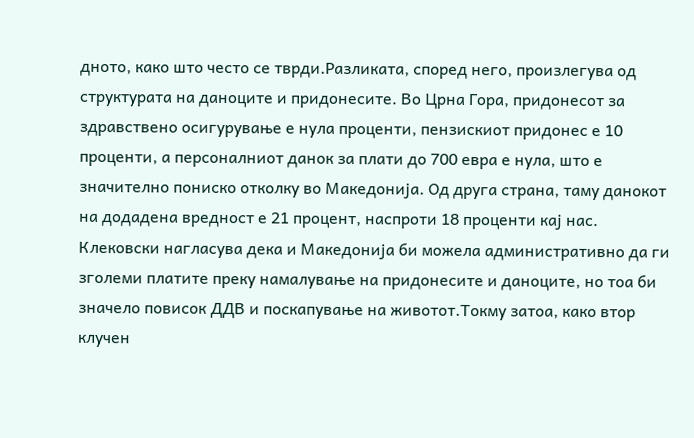дното, како што често се тврди.Разликата, според него, произлегува од структурата на даноците и придонесите. Во Црна Гора, придонесот за здравствено осигурување е нула проценти, пензискиот придонес е 10 проценти, а персоналниот данок за плати до 700 евра е нула, што е значително пониско отколку во Македонија. Од друга страна, таму данокот на додадена вредност е 21 процент, наспроти 18 проценти кај нас. Клековски нагласува дека и Македонија би можела административно да ги зголеми платите преку намалување на придонесите и даноците, но тоа би значело повисок ДДВ и поскапување на животот.Токму затоа, како втор клучен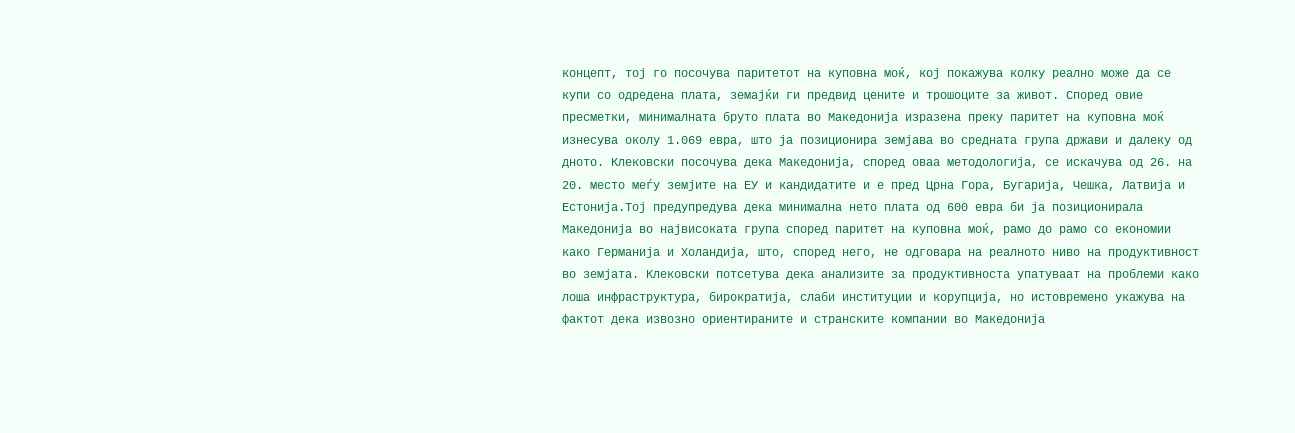концепт, тој го посочува паритетот на куповна моќ, кој покажува колку реално може да се купи со одредена плата, земајќи ги предвид цените и трошоците за живот. Според овие пресметки, минималната бруто плата во Македонија изразена преку паритет на куповна моќ изнесува околу 1.069 евра, што ја позиционира земјава во средната група држави и далеку од дното. Клековски посочува дека Македонија, според оваа методологија, се искачува од 26. на 20. место меѓу земјите на ЕУ и кандидатите и е пред Црна Гора, Бугарија, Чешка, Латвија и Естонија.Тој предупредува дека минимална нето плата од 600 евра би ја позиционирала Македонија во највисоката група според паритет на куповна моќ, рамо до рамо со економии како Германија и Холандија, што, според него, не одговара на реалното ниво на продуктивност во земјата. Клековски потсетува дека анализите за продуктивноста упатуваат на проблеми како лоша инфраструктура, бирократија, слаби институции и корупција, но истовремено укажува на фактот дека извозно ориентираните и странските компании во Македонија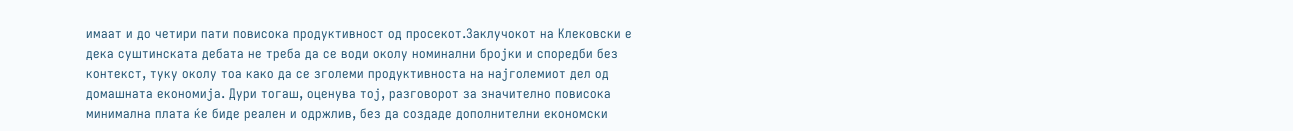имаат и до четири пати повисока продуктивност од просекот.Заклучокот на Клековски е дека суштинската дебата не треба да се води околу номинални бројки и споредби без контекст, туку околу тоа како да се зголеми продуктивноста на најголемиот дел од домашната економија. Дури тогаш, оценува тој, разговорот за значително повисока минимална плата ќе биде реален и одржлив, без да создаде дополнителни економски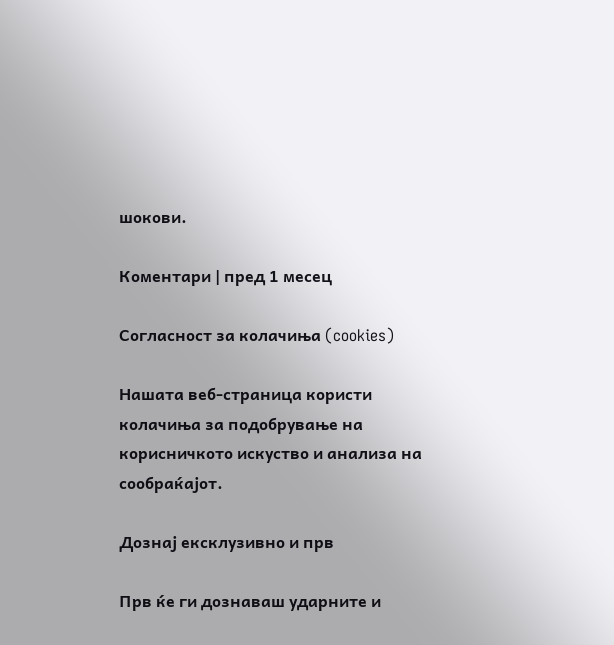шокови.

Коментари | пред 1 месец

Согласност за колачиња (cookies)

Нашата веб-страница користи колачиња за подобрување на корисничкото искуство и анализа на сообраќајот.

Дознај ексклузивно и прв

Прв ќе ги дознаваш ударните и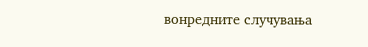вонредните случувања